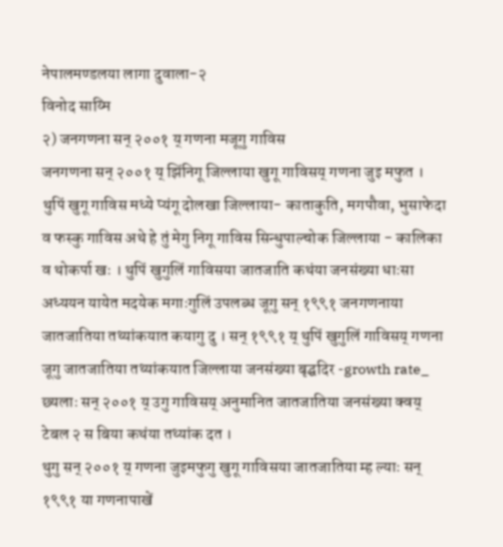नेपालमण्डलया लागा दुवाला-२
विनोद साय्मि
२) जनगणना सन् २००१ य् गणना मजूगु गाविस
जनगणना सन् २००१ य् झिंनिगू जिल्लाया खुगू गाविसय् गणना जुइ मफुत । थुपिं खुगू गाविस मध्ये प्यंगू दोलखा जिल्लाया- काताकुति, मगपौवा, भुसाफेदा व फस्कु गाविस अथे हे तुं मेगु निगू गाविस सिन्धुपाल्चोक जिल्लाया - कालिका व थोकर्पा खः । थुपिं खुगुलिं गाविसया जातजाति कथंया जनसंख्या धाःसा अध्ययन यायेत मदयेक मगाःगुलिं उपलब्ध जूगु सन् १९९१ जनगणनाया जातजातिया तथ्यांकयात कयागु दु । सन् १९९१ य् थुपिं खुगुलिं गाविसय् गणना जूगु जातजातिया तथ्यांकयात जिल्लाया जनसंख्या बृद्घदिर -growth rate_ छ्यलाः सन् २००१ य् उगु गाविसय् अनुमानित जातजातिया जनसंख्या क्वय् टेबल २ स बिया कथंया तथ्यांक दत ।
थुगु सन् २००१ य् गणना जुइमफुगु खुगू गाविसया जातजातिया म्ह ल्याः सन् १९९१ या गणनापाखें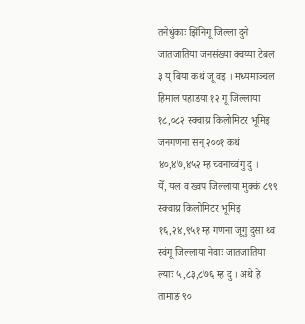तनेधुंकाः झिंनिगू जिल्ला दुने जातजातिया जनसंख्या क्वय्या टेबल ३ य् बिया कथं जू वइ । मध्यमाञ्चल हिमाल पहाडया १२ गू जिल्लाया १८,०८२ स्क्वाय्र किलोमिटर भूमिइ जनगणना सन् २००१ कथं ४०,४७,४५२ म्ह च्वनाच्वंगु दु ।
येँ, यल व ख्वप जिल्लाया मुक्कं ८९९ स्क्वाय्र किलोमिटर भूमिइ १६,२४,९५१ म्ह गणना जूगु दुसा थ्व स्वंगू जिल्लाया नेवाः जातजातिया ल्याः ५,८३,८७६ म्ह दु । अथे हे तामाङ ९०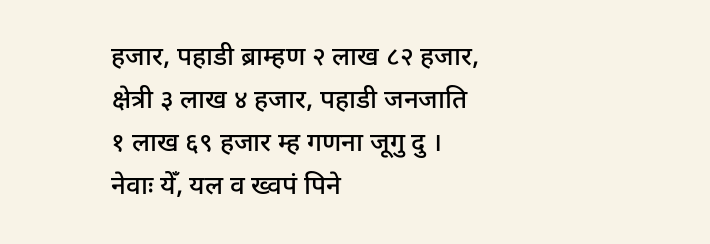हजार, पहाडी ब्राम्हण २ लाख ८२ हजार, क्षेत्री ३ लाख ४ हजार, पहाडी जनजाति १ लाख ६९ हजार म्ह गणना जूगु दु ।
नेवाः येँ, यल व ख्वपं पिने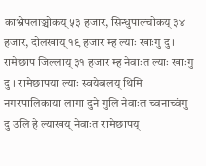काभ्रेपलाञ्चोकय् ५३ हजार, सिन्धुपाल्चोकय् ३४ हजार, दोलखाय् १९ हजार म्ह ल्याः खाःगु दु । रामेछाप जिल्लाय् ३१ हजार म्ह नेवाःत ल्याः खाःगु दु । रामेछापया ल्याः स्वयेबलय् थिमि नगरपालिकाया लागा दुने गुलि नेवाःत च्वनाच्वंगु दु उलि हे ल्याखय् नेवाःत रामेछापय्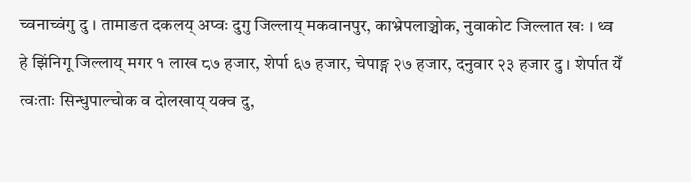च्वनाच्वंगु दु । तामाङत दकलय् अप्वः दुगु जिल्लाय् मकवानपुर, काभ्रेपलाञ्चोक, नुवाकोट जिल्लात खः । थ्व हे झिंनिगू जिल्लाय् मगर १ लाख ८७ हजार, शेर्पा ६७ हजार, चेपाङ्ग २७ हजार, दनुवार २३ हजार दु । शेर्पात येँ त्वःताः सिन्धुपाल्चोक व दोलखाय् यक्व दु,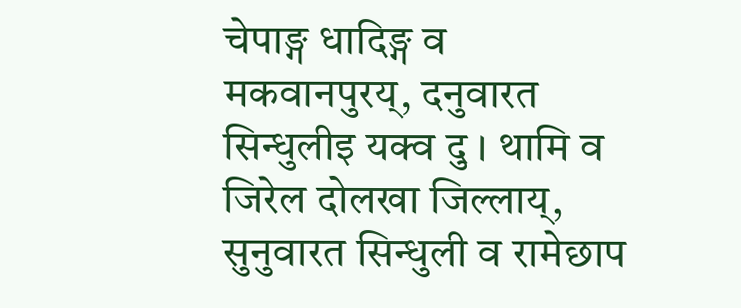चेपाङ्ग धादिङ्ग व मकवानपुरय्, दनुवारत सिन्धुलीइ यक्व दु । थामि व जिरेल दोलखा जिल्लाय्, सुनुवारत सिन्धुली व रामेछाप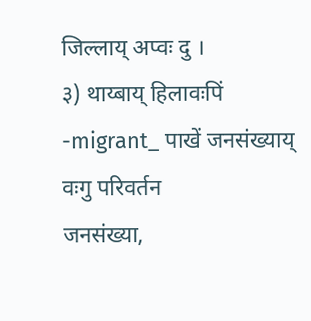जिल्लाय् अप्वः दु ।
३) थाय्बाय् हिलावःपिं -migrant_ पाखें जनसंख्याय् वःगु परिवर्तन
जनसंख्या,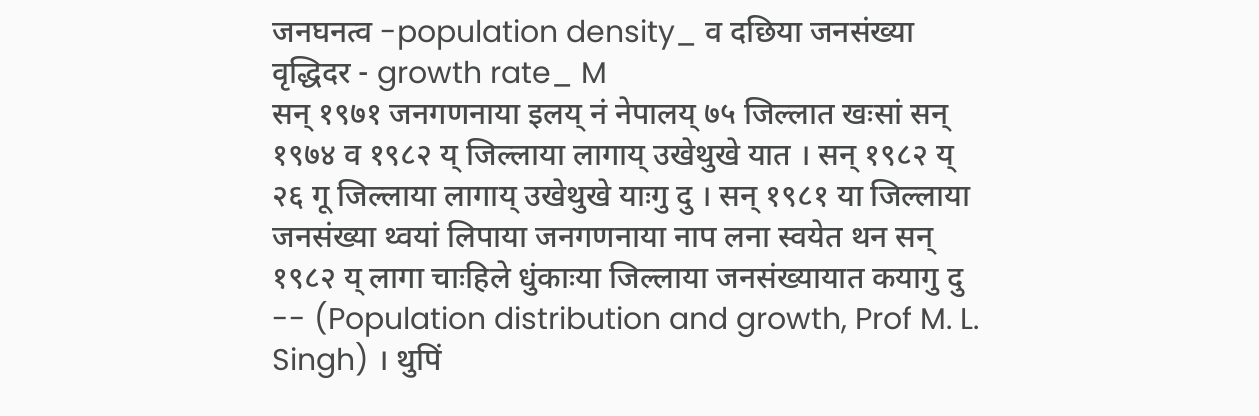जनघनत्व -population density_ व दछिया जनसंख्या वृद्धिदर - growth rate_ M
सन् १९७१ जनगणनाया इलय् नं नेपालय् ७५ जिल्लात खःसां सन् १९७४ व १९८२ य् जिल्लाया लागाय् उखेथुखे यात । सन् १९८२ य् २६ गू जिल्लाया लागाय् उखेथुखे याःगु दु । सन् १९८१ या जिल्लाया जनसंख्या थ्वयां लिपाया जनगणनाया नाप लना स्वयेत थन सन् १९८२ य् लागा चाःहिले धुंकाःया जिल्लाया जनसंख्यायात कयागु दु -- (Population distribution and growth, Prof M. L. Singh) । थुपिं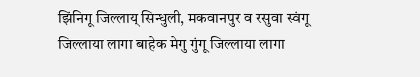झिंनिगू जिल्लाय् सिन्धुली, मकवानपुर व रसुवा स्वंगू जिल्लाया लागा बाहेक मेगु गुंगू जिल्लाया लागा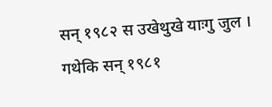सन् १९८२ स उखेथुखे याःगु जुल । गथेकि सन् १९८१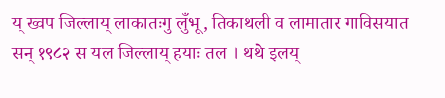य् ख्वप जिल्लाय् लाकातःगु लुँभू, तिकाथली व लामातार गाविसयात सन् १९८२ स यल जिल्लाय् हयाः तल । थथे इलय्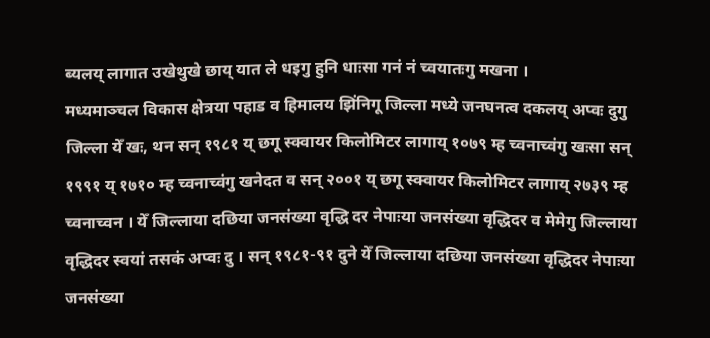ब्यलय् लागात उखेथुखे छाय् यात ले धइगु हुनि धाःसा गनं नं च्वयातःगु मखना ।
मध्यमाञ्चल विकास क्षेत्रया पहाड व हिमालय झिंनिगू जिल्ला मध्ये जनघनत्व दकलय् अप्वः दुगु जिल्ला येँ खः, थन सन् १९८१ य् छगू स्क्वायर किलोमिटर लागाय् १०७९ म्ह च्वनाच्वंगु खःसा सन् १९९१ य् १७१० म्ह च्वनाच्वंगु खनेदत व सन् २००१ य् छगू स्क्वायर किलोमिटर लागाय् २७३९ म्ह च्वनाच्वन । येँ जिल्लाया दछिया जनसंख्या वृद्धि दर नेपाःया जनसंख्या वृद्धिदर व मेमेगु जिल्लाया वृद्धिदर स्वयां तसकं अप्वः दु । सन् १९८१-९१ दुने येँ जिल्लाया दछिया जनसंख्या वृद्धिदर नेपाःया जनसंख्या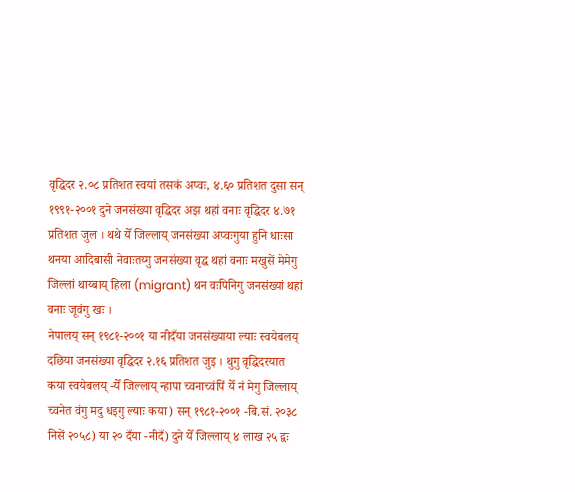वृद्धिदर २.०८ प्रतिशत स्वयां तसकं अप्वः, ४.६० प्रतिशत दुसा सन् १९९१-२००१ दुने जनसंख्या वृद्धिदर अझ थहां वनाः वृद्धिदर ४.७१ प्रतिशत जुल । थथे येँ जिल्लाय् जनसंख्या अप्वःगुया हुनि धाःसा थनया आदिबासी नेवाःतय्गु जनसंख्या वृद्घ थहां वनाः मखुसें मेमेगु जिल्लां थाय्बाय् हिला (migrant) थन वःपिनिगु जनसंख्यां थहां वनाः जूवंगु खः ।
नेपालय् सन् १९८१-२००१ या नीदँया जनसंख्याया ल्याः स्वयेबलय् दछिया जनसंख्या वृद्धिदर २.१६ प्रतिशत जुइ । थुगु वृद्धिदरयात कया स्वयेबलय् -येँ जिल्लाय् न्हापा च्वनाच्वंपिं येँ नं मेगु जिल्लाय् च्वनेत वंगु मदु धइगु ल्याः कया) सन् १९८१-२००१ -बि.सं. २०३८ निसें २०५८) या २० दँया -नीदँ) दुने येँ जिल्लाय् ४ लाख २५ द्वः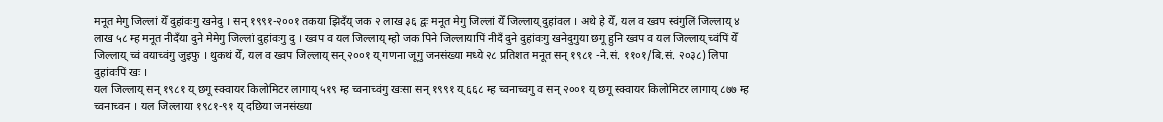मनूत मेगु जिल्लां येँ दुहांवःगु खनेदु । सन् १९९१-२००१ तकया झिदँय् जक २ लाख ३६ द्वः मनूत मेगु जिल्लां येँ जिल्लाय् दुहांवल । अथे हे येँ, यल व ख्वप स्वंगुलिं जिल्लाय् ४ लाख ५८ म्ह मनूत नीदँया दुने मेमेगु जिल्लां दुहांवःगु दु । ख्वप व यल जिल्लाय् म्हो जक पिने जिल्लायापिं नीदँ दुने दुहांवःगु खनेदुगुया छगू हुनि ख्वप व यल जिल्लाय् च्वंपिं येँ जिल्लाय् च्वं वयाच्वंगु जुइफु । थुकथं येँ, यल व ख्वप जिल्लाय् सन् २००१ य् गणना जूगु जनसंख्या मध्ये २८ प्रतिशत मनूत सन् १९८१ -ने.सं. ११०१/बि.सं. २०३८) लिपा दुहांवःपिं खः ।
यल जिल्लाय् सन् १९८१ य् छगू स्क्वायर किलोमिटर लागाय् ५१९ म्ह च्वनाच्वंगु खःसा सन् १९९१ य् ६६८ म्ह च्वनाच्वगु व सन् २००१ य् छगू स्क्वायर किलोमिटर लागाय् ८७७ म्ह च्वनाच्वन । यल जिल्लाया १९८१-९१ य् दछिया जनसंख्या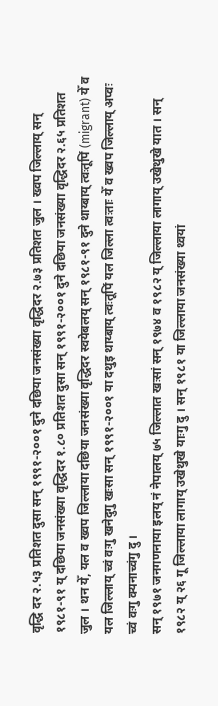वृद्धि दर २.५३ प्रतिशत दुसा सन् १९९१-२००१ दुने दछिया जनसंख्या वृद्धिदर २.७३ प्रतिशत जुल । ख्वप जिल्लाय् सन् १९८१-९१ य् दछिया जनसंख्या वृद्धिदर १.८० प्रतिशत दुसा सन् १९९१-२००१ दुने दछिया जनसंख्या वृद्धिदर २.६५ प्रतिशत जुल । थन येँ, यल व ख्वप जिल्लाया दछिया जनसंख्या वृद्धिदर स्वयेबलय् सन् १९८१-९१ दुने थाय्बाय् त्वःतूपिं (migrant) येँ व यल जिल्लाय् च्वं वःगु खनेदुगु खःसा सन् १९९१-२००१ या दथुइ थाय्बाय् त्वःतूपिं यल जिल्ला त्वःताः येँ व ख्वप जिल्लाय् अप्वः च्वं वःगु क्यनाच्वंगु दु ।
सन् १९७१ जनगणनाया इलय् नं नेपालय् ७५ जिल्लात खःसां सन् १९७४ व १९८२ य् जिल्लाया लागाय् उखेथुखे यात । सन् १९८२ य् २६ गू जिल्लाया लागाय् उखेथुखे याःगु दु । सन् १९८१ या जिल्लाया जनसंख्या थ्वयां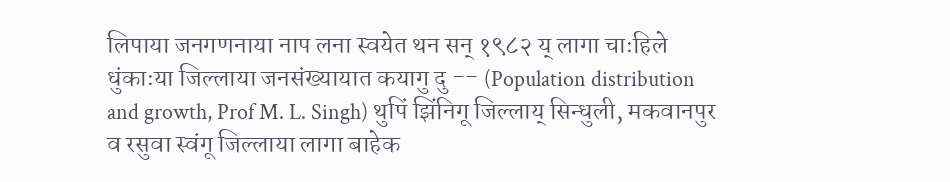लिपाया जनगणनाया नाप लना स्वयेत थन सन् १९८२ य् लागा चाःहिले धुंकाःया जिल्लाया जनसंख्यायात कयागु दु -- (Population distribution and growth, Prof M. L. Singh) थुपिं झिंनिगू जिल्लाय् सिन्धुली, मकवानपुर व रसुवा स्वंगू जिल्लाया लागा बाहेक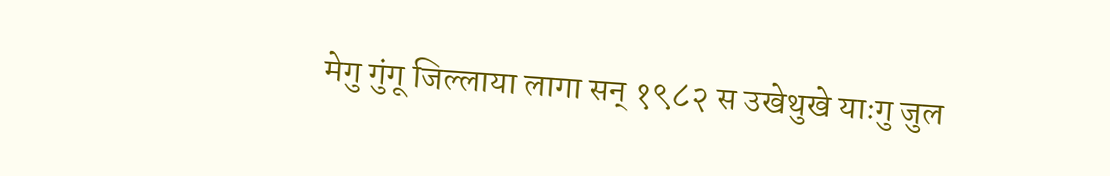मेगु गुंगू जिल्लाया लागा सन् १९८२ स उखेथुखे याःगु जुल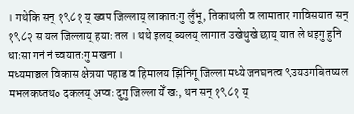। गथेकि सन् १९८१ य् ख्वप जिल्लाय् लाकातःगु लुँभू, तिकाथली व लामातार गाविसयात सन् १९८२ स यल जिल्लाय् हयाः तल । थथे इलय् ब्यलय् लागात उखेथुखे छाय् यात ले धइगु हुनि धाःसा गनं नं च्वयातःगु मखना ।
मध्यमाञ्चल विकास क्षेत्रया पहाड व हिमालय झिंनिगू जिल्ला मध्ये जनघनत्व ९उयउगबितष्यल मभलकष्तथ० दकलय् अप्वः दुगु जिल्ला येँ खः, थन सन् १९८१ य्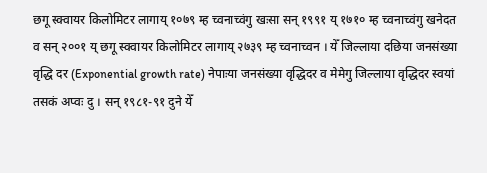छगू स्क्वायर किलोमिटर लागाय् १०७९ म्ह च्वनाच्वंगु खःसा सन् १९९१ य् १७१० म्ह च्वनाच्वंगु खनेदत व सन् २००१ य् छगू स्क्वायर किलोमिटर लागाय् २७३९ म्ह च्वनाच्वन । येँ जिल्लाया दछिया जनसंख्या वृद्धि दर (Exponential growth rate) नेपाःया जनसंख्या वृद्धिदर व मेमेगु जिल्लाया वृद्धिदर स्वयां तसकं अप्वः दु । सन् १९८१-९१ दुने येँ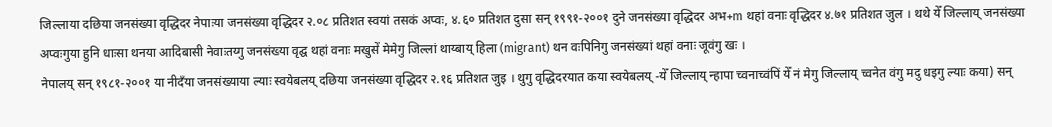जिल्लाया दछिया जनसंख्या वृद्धिदर नेपाःया जनसंख्या वृद्धिदर २.०८ प्रतिशत स्वयां तसकं अप्वः, ४.६० प्रतिशत दुसा सन् १९९१-२००१ दुने जनसंख्या वृद्धिदर अभ+m थहां वनाः वृद्धिदर ४.७१ प्रतिशत जुल । थथे येँ जिल्लाय् जनसंख्या अप्वःगुया हुनि धाःसा थनया आदिबासी नेवाःतय्गु जनसंख्या वृद्घ थहां वनाः मखुसें मेमेगु जिल्लां थाय्बाय् हिला (migrant) थन वःपिनिगु जनसंख्यां थहां वनाः जूवंगु खः ।
नेपालय् सन् १९८१-२००१ या नीदँया जनसंख्याया ल्याः स्वयेबलय् दछिया जनसंख्या वृद्धिदर २.१६ प्रतिशत जुइ । थुगु वृद्धिदरयात कया स्वयेबलय् -येँ जिल्लाय् न्हापा च्वनाच्वंपिं येँ नं मेगु जिल्लाय् च्वनेत वंगु मदु धइगु ल्याः कया) सन्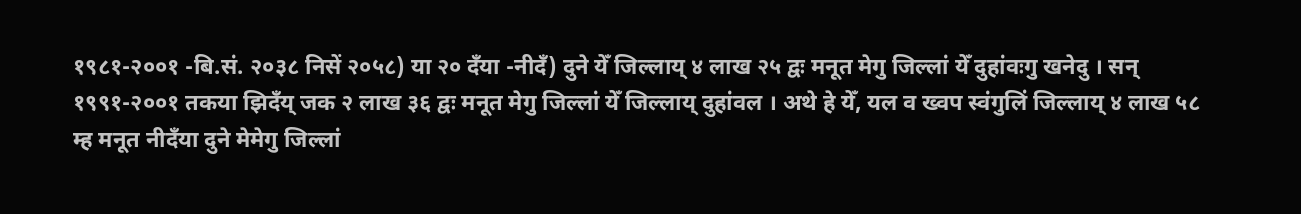१९८१-२००१ -बि.सं. २०३८ निसें २०५८) या २० दँया -नीदँ) दुने येँ जिल्लाय् ४ लाख २५ द्वः मनूत मेगु जिल्लां येँ दुहांवःगु खनेदु । सन् १९९१-२००१ तकया झिदँय् जक २ लाख ३६ द्वः मनूत मेगु जिल्लां येँ जिल्लाय् दुहांवल । अथे हे येँ, यल व ख्वप स्वंगुलिं जिल्लाय् ४ लाख ५८ म्ह मनूत नीदँया दुने मेमेगु जिल्लां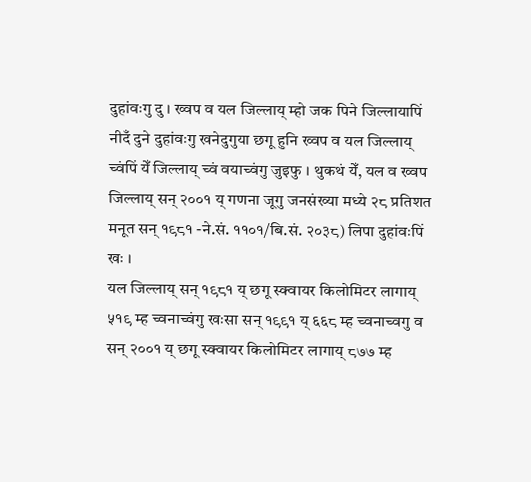दुहांवःगु दु । ख्वप व यल जिल्लाय् म्हो जक पिने जिल्लायापिं नीदँ दुने दुहांवःगु खनेदुगुया छगू हुनि ख्वप व यल जिल्लाय् च्वंपिं येँ जिल्लाय् च्वं वयाच्वंगु जुइफु । थुकथं येँ, यल व ख्वप जिल्लाय् सन् २००१ य् गणना जूगु जनसंख्या मध्ये २८ प्रतिशत मनूत सन् १९८१ -ने.सं. ११०१/बि.सं. २०३८) लिपा दुहांवःपिं खः ।
यल जिल्लाय् सन् १९८१ य् छगू स्क्वायर किलोमिटर लागाय् ५१९ म्ह च्वनाच्वंगु खःसा सन् १९९१ य् ६६८ म्ह च्वनाच्वगु व सन् २००१ य् छगू स्क्वायर किलोमिटर लागाय् ८७७ म्ह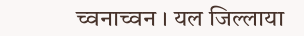च्वनाच्वन । यल जिल्लाया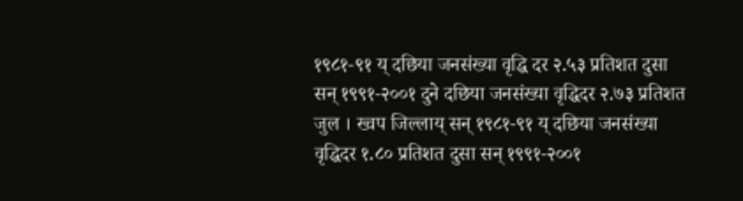१९८१-९१ य् दछिया जनसंख्या वृद्धि दर २.५३ प्रतिशत दुसा सन् १९९१-२००१ दुने दछिया जनसंख्या वृद्धिदर २.७३ प्रतिशत जुल । ख्वप जिल्लाय् सन् १९८१-९१ य् दछिया जनसंख्या वृद्धिदर १.८० प्रतिशत दुसा सन् १९९१-२००१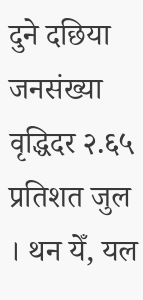दुने दछिया जनसंख्या वृद्धिदर २.६५ प्रतिशत जुल । थन येँ, यल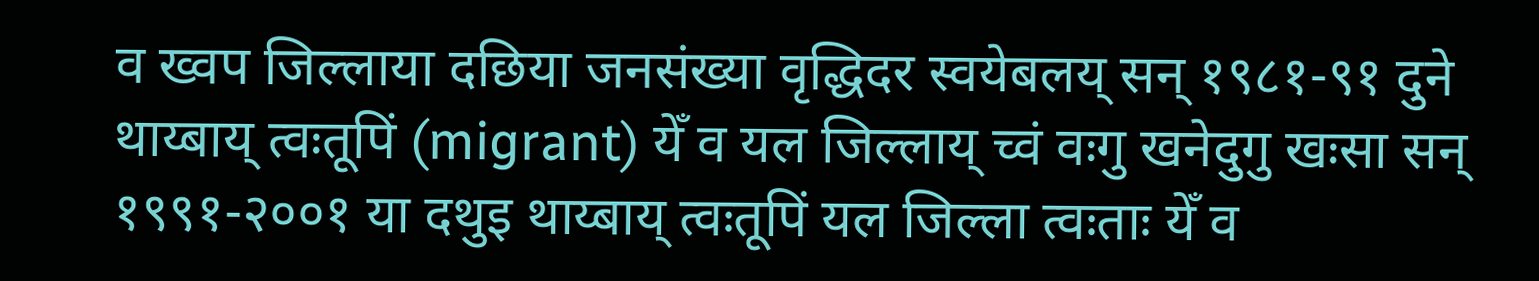व ख्वप जिल्लाया दछिया जनसंख्या वृद्धिदर स्वयेबलय् सन् १९८१-९१ दुने थाय्बाय् त्वःतूपिं (migrant) येँ व यल जिल्लाय् च्वं वःगु खनेदुगु खःसा सन् १९९१-२००१ या दथुइ थाय्बाय् त्वःतूपिं यल जिल्ला त्वःताः येँ व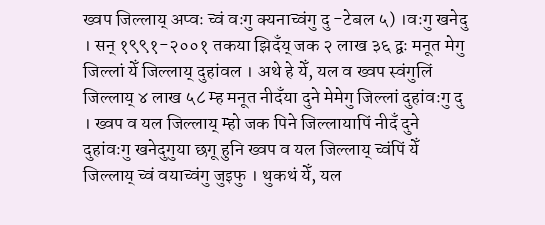ख्वप जिल्लाय् अप्वः च्वं वःगु क्यनाच्वंगु दु -टेबल ५) ।वःगु खनेदु । सन् १९९१-२००१ तकया झिदँय् जक २ लाख ३६ द्वः मनूत मेगु जिल्लां येँ जिल्लाय् दुहांवल । अथे हे येँ, यल व ख्वप स्वंगुलिं जिल्लाय् ४ लाख ५८ म्ह मनूत नीदँया दुने मेमेगु जिल्लां दुहांवःगु दु । ख्वप व यल जिल्लाय् म्हो जक पिने जिल्लायापिं नीदँ दुने दुहांवःगु खनेदुगुया छगू हुनि ख्वप व यल जिल्लाय् च्वंपिं येँ जिल्लाय् च्वं वयाच्वंगु जुइफु । थुकथं येँ, यल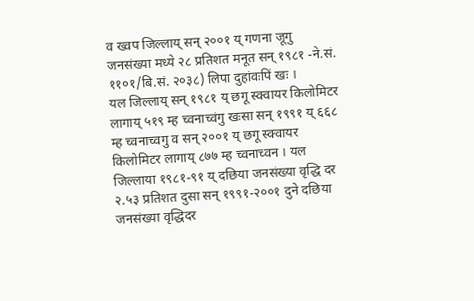व ख्वप जिल्लाय् सन् २००१ य् गणना जूगु जनसंख्या मध्ये २८ प्रतिशत मनूत सन् १९८१ -ने.सं. ११०१/बि.सं. २०३८) लिपा दुहांवःपिं खः ।
यल जिल्लाय् सन् १९८१ य् छगू स्क्वायर किलोमिटर लागाय् ५१९ म्ह च्वनाच्वंगु खःसा सन् १९९१ य् ६६८ म्ह च्वनाच्वगु व सन् २००१ य् छगू स्क्वायर किलोमिटर लागाय् ८७७ म्ह च्वनाच्वन । यल जिल्लाया १९८१-९१ य् दछिया जनसंख्या वृद्धि दर २.५३ प्रतिशत दुसा सन् १९९१-२००१ दुने दछिया जनसंख्या वृद्धिदर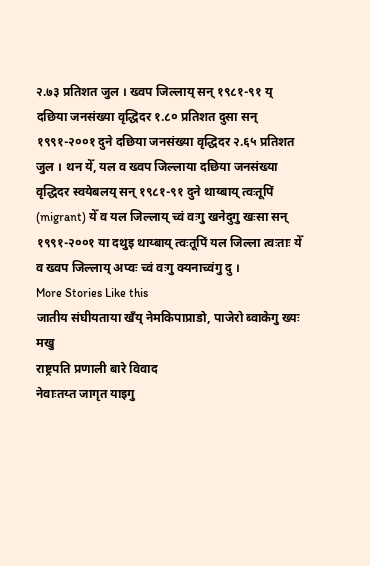२.७३ प्रतिशत जुल । ख्वप जिल्लाय् सन् १९८१-९१ य् दछिया जनसंख्या वृद्धिदर १.८० प्रतिशत दुसा सन् १९९१-२००१ दुने दछिया जनसंख्या वृद्धिदर २.६५ प्रतिशत जुल । थन येँ, यल व ख्वप जिल्लाया दछिया जनसंख्या वृद्धिदर स्वयेबलय् सन् १९८१-९१ दुने थाय्बाय् त्वःतूपिं (migrant) येँ व यल जिल्लाय् च्वं वःगु खनेदुगु खःसा सन् १९९१-२००१ या दथुइ थाय्बाय् त्वःतूपिं यल जिल्ला त्वःताः येँ व ख्वप जिल्लाय् अप्वः च्वं वःगु क्यनाच्वंगु दु ।
More Stories Like this
जातीय संघीयताया खँय् नेमकिपाप्राडो, पाजेरो ब्वाकेगु ख्यः मखु
राष्ट्रपति प्रणाली बारे विवाद
नेवाःतय्त जागृत याइगु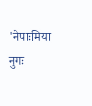'नेपाःमिया नुगः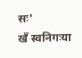सः'
खँ स्वनिगःया